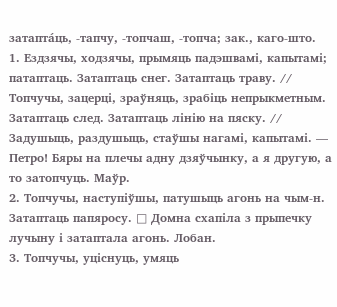затапта́ць, ‑тапчу, ‑топчаш, ‑топча; зак., каго-што.
1. Ездзячы, ходзячы, прымяць падэшвамі, капытамі; патаптаць. Затаптаць снег. Затаптаць траву. // Топчучы, зацерці, зраўняць, зрабіць непрыкметным. Затаптаць след. Затаптаць лінію на пяску. // Задушыць, раздушыць, стаўшы нагамі, капытамі. — Петро! Бяры на плечы адну дзяўчынку, а я другую, а то затопчуць. Маўр.
2. Топчучы, наступіўшы, патушыць агонь на чым‑н. Затаптаць папяросу. □ Домна схапіла з прыпечку лучыну і затаптала агонь. Лобан.
3. Топчучы, уціснуць, умяць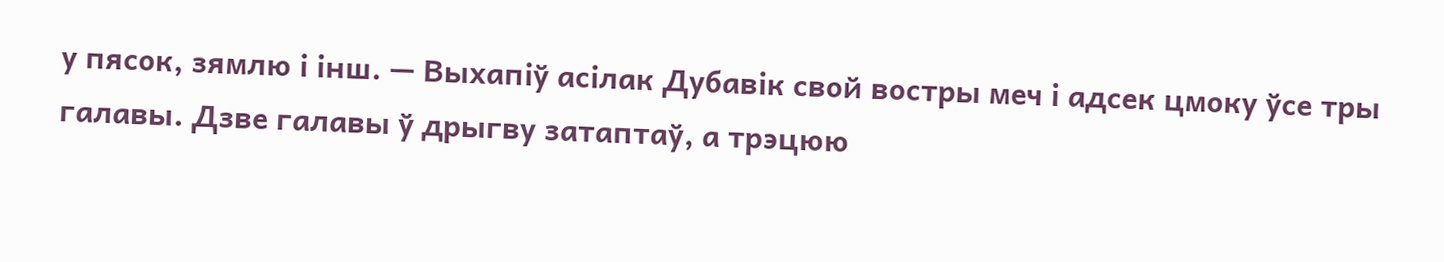у пясок, зямлю і інш. — Выхапіў асілак Дубавік свой востры меч і адсек цмоку ўсе тры галавы. Дзве галавы ў дрыгву затаптаў, а трэцюю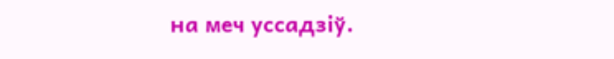на меч уссадзіў.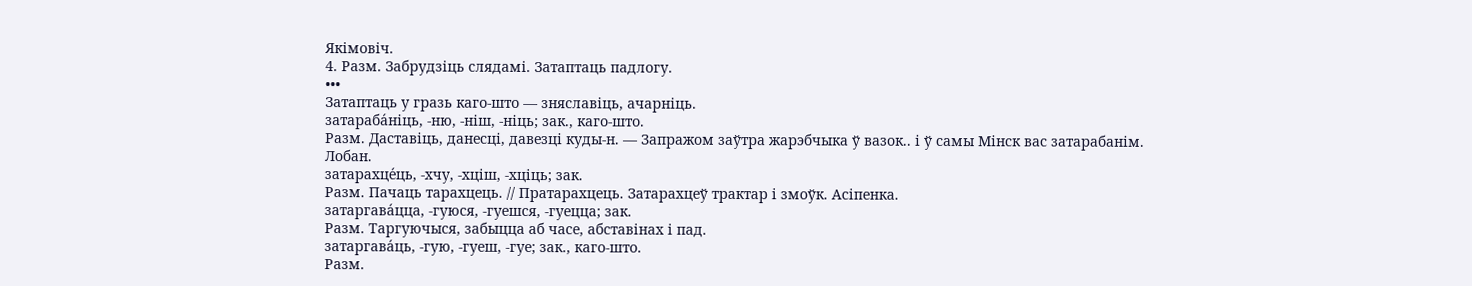Якімовіч.
4. Разм. Забрудзіць слядамі. Затаптаць падлогу.
•••
Затаптаць у гразь каго-што — зняславіць, ачарніць.
затараба́ніць, ‑ню, ‑ніш, ‑ніць; зак., каго-што.
Разм. Даставіць, данесці, давезці куды‑н. — Запражом заўтра жарэбчыка ў вазок.. і ў самы Мінск вас затарабанім. Лобан.
затарахце́ць, ‑хчу, ‑хціш, ‑хціць; зак.
Разм. Пачаць тарахцець. // Пратарахцець. Затарахцеў трактар і змоўк. Асіпенка.
затаргава́цца, ‑гуюся, ‑гуешся, ‑гуецца; зак.
Разм. Таргуючыся, забыцца аб часе, абставінах і пад.
затаргава́ць, ‑гую, ‑гуеш, ‑гуе; зак., каго-што.
Разм.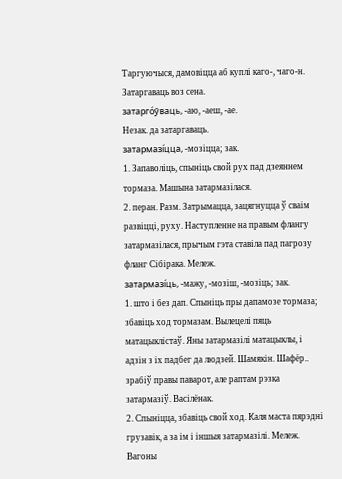Таргуючыся, дамовіцца аб куплі каго‑, чаго‑н. Затаргаваць воз сена.
затарго́ўваць, ‑аю, ‑аеш, ‑ае.
Незак. да затаргаваць.
затармазі́цца, ‑мозіцца; зак.
1. Запаволіць, спыніць свой рух пад дзеяннем тормаза. Машына затармазілася.
2. перан. Разм. Затрымацца, зацягнуцца ў сваім развіцці, руху. Наступленне на правым флангу затармазілася, прычым гэта ставіла пад пагрозу фланг Сібірака. Мележ.
затармазі́ць, ‑мажу, ‑мозіш, ‑мозіць; зак.
1. што і без дап. Спыніць пры дапамозе тормаза; збавіць ход тормазам. Вылецелі пяць матацыклістаў. Яны затармазілі матацыклы, і адзін з іх падбег да людзей. Шамякін. Шафёр.. зрабіў правы паварот, але раптам рэзка затармазіў. Васілёнак.
2. Спыніцца, збавіць свой ход. Каля маста пярэдні грузавік, а за ім і іншыя затармазілі. Мележ. Вагоны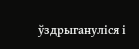ўздрыгануліся і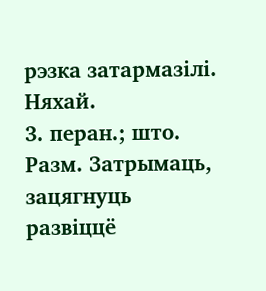рэзка затармазілі. Няхай.
3. перан.; што. Разм. Затрымаць, зацягнуць развіццё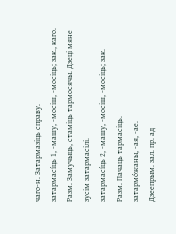чаго‑н. Затармазіць справу.
затармасі́ць 1, ‑машу, ‑мосіш, ‑мосіць; зак., каго.
Разм. Замучыць, стаміць тармосячы. Дзеці мяне зусім затармасілі.
затармасі́ць 2, ‑машу, ‑мосіш, ‑мосіць; зак.
Разм. Пачаць тармасіць.
затармо́жаны, ‑ая, ‑ае.
Дзеепрым. зал. пр. ад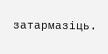затармазіць.